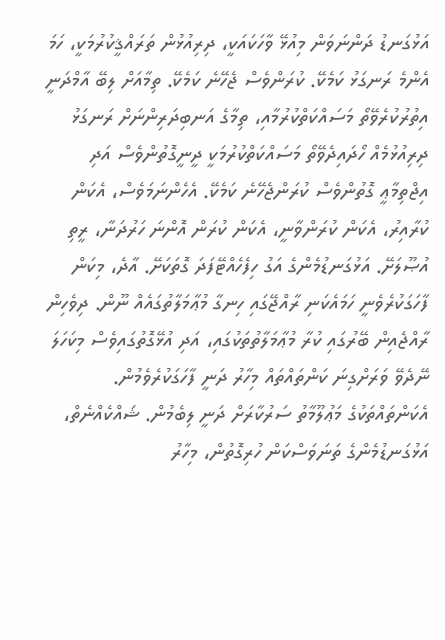އަޅުގަނޑު ދަންނަވަން މިއުޅޭ ވާހަކައަކީ، ދިރިއުޅުން ތަރައްޤީކުރުމަކީ، ހަމަ އެންމެ ރަނގަޅު ކަމެކޭ. ކުރަންވެސް ޖެހޭނެ ކަމެކޭ. ތިމާއަށް ލިބޭ އާމްދަނީ އިތުރުކުރެވޭތޯ މަސައްކަތްކުރުމާއި، ތިމާގެ އަނބިދަރިންނަށް ރަނގަޅު ދިރިއުޅުމެއް ހޯދައިދެވޭތޯ މަސައްކަތްކުރުމަކީ ދީނީގޮތުންވެސް އަދި އިޖްތިމާޢީ ގޮތުންވެސް ކުރަންޖެހޭނެ ކަމެކޭ. އެހެންނަމަވެސް، އެކަން ކުރާއިރު، އެކަން ކުރަންވާނީ، އެކަން ކުރަން އޮންނަ ހަރުދަނާ، ރީތި އުޞޫލަށޭ. އަޅުގަނޑުމެންގެ އަގު ހިފެހެއްޓޭފަދަ ގޮތަކަށޭ. އާދެ، މިކަން ފާހަގަކުރެވެނީ ހަމައެކަނި ރާއްޖޭގައި ހިނގާ މުޢާމަލާތުގައެއް ނޫން. ދިވެހިން ރާއްޖެއިން ބޭރުގައި ކުރާ މުޢާމަލާތުތަކުގައި، އަދި އުޅޭގޮތުގައިވެސް މިކަހަލަ ނޭދެވޭ ވަރަށްގިނަ ކަންތައްތައް މިހާރު ދަނީ ފާހަގަކުރެވެމުން. އެކަންތައްތަކުގެ މަޢުލޫމާތު ސަރުކާރަށް ދަނީ ލިބެމުން. ޝައްކެއްނެތް، އަޅުގަނޑުމެންގެ ތަނަވަސްކަން ހުރިގޮތުން، މިހާރު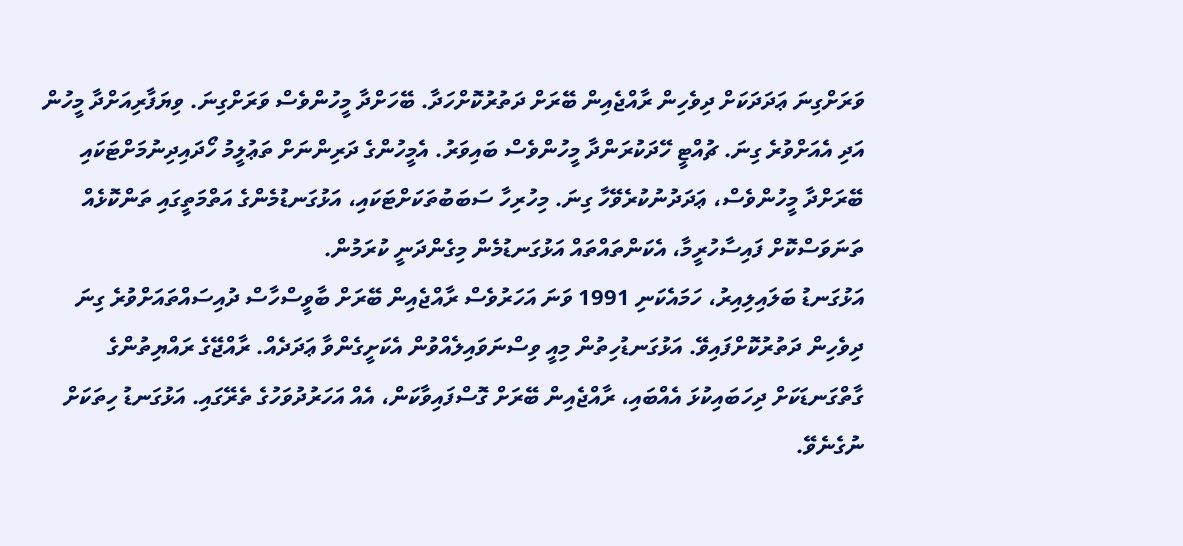ވަރަށްގިނަ ޢަދަދަކަށް ދިވެހިން ރާއްޖެއިން ބޭރަށް ދަތުރުކޮށްހަދާ. ބޭހަށްދާ މީހުންވެސް ވަރަށްގިނަ. ވިޔަފާރިއަށްދާ މީހުން އަދި އެއަށްވުރެ ގިނަ. ޗުއްޓީ ހޭދަކުރަންދާ މީހުންވެސް ބައިވަރު. އެމީހުންގެ ދަރިންނަށް ތަޢުލީމު ހޯދައިދިނުމަށްޓަކައި ބޭރަށްދާ މީހުންވެސް، ޢަދަދުނުކުރެވޭހާ ގިނަ. މިހުރިހާ ސަބަބުތަކަށްޓަކައި، އަޅުގަނޑުމެންގެ އަތްމަތީގައި ތަންކޮޅެއް ތަނަވަސްކޮށް ފައިސާހުރީމާ، އެކަންތައްތައް އަޅުގަނޑުމެން މިގެންދަނީ ކުރަމުން.
އަޅުގަނޑު ބަލައިލިއިރު، ހަމައެކަނި 1991 ވަނަ އަހަރުވެސް ރާއްޖެއިން ބޭރަށް ބާވީސްހާސް ދުއިސައްތައަށްވުރެ ގިނަ ދިވެހިން ދަތުރުކޮށްފައިވޭ. އަޅުގަނޑުހިތުން މިއީ ވިސްނަވައިލެއްވުން އެކަށީގެންވާ ޢަދަދެއް. ރާއްޖޭގެ ރައްޔިތުންގެ ގާތްގަނޑަކަށް ދިހަބައިކުޅަ އެއްބައި، ރާއްޖެއިން ބޭރަށް ގޮސްފައިވާކަން، އެއް އަހަރުދުވަހުގެ ތެރޭގައި. އަޅުގަނޑު ހިތަކަށް ނުގެނެވޭ.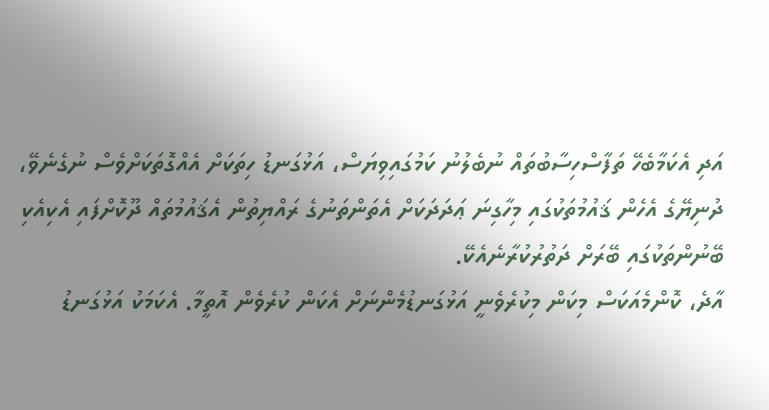އަދި އެކަމާބެހޭ ތަފާސްހިސާބުތައް ނުބެލުނު ކަމުގައިވިޔަސް، އަޅުގަނޑު ހިތަކަށް އެއްގޮތަކަށްވެސް ނުގެނެވޭ، ދުނިޔޭގެ އެހެން ޤައުމުތަކުގައި މިހާގިނަ ޢަދަދަކަށް އެތަންތަނުގެ ރައްޔިތުން އެޤައުމުތައް ދޫކޮށްފައި އެކިއެކި ބޭނުންތަކުގައި ބޭރަށް ދަތުރުކުރާނެއެކޭ.
އާދެ، ކޮންމެއަކަސް މިކަން މިކުރެވެނީ އަޅުގަނޑުމެންނަށް އެކަން ކުރެވެން އޮތީމާ. އެކަމަކު އަޅުގަނޑު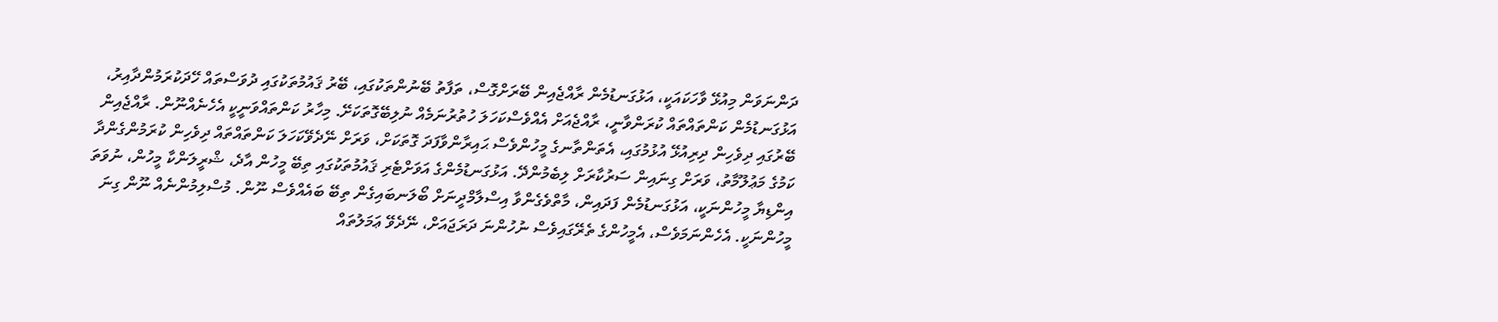ދަންނަވަން މިއުޅޭ ވާހަކައަކީ، އަޅުގަނޑުމެން ރާއްޖެއިން ބޭރަށްގޮސް، ތަފާތު ބޭނުންތަކުގައި، ބޭރު ޤައުމުތަކުގައި ދުވަސްތައް ހޭދަކުރަމުންދާއިރު، އަޅުގަނޑުމެން ކަންތައްތައް ކުރަންވާނީ، ރާއްޖެއަށް އެއްވެސްކަހަލަ ހުތުރުނަމެއް ނުލިބޭގޮތަކަށޭ. މިހާރު ކަންތައްވަނީކީ އެހެނެއްނޫން. ރާއްޖެއިން ބޭރުގައި ދިވެހިން ދިރިއުޅޭ އުޅުމުގައި، އެތަންތާނގެ މީހުންވެސް ޙައިރާންވާފަދަ ގޮތަކަށް، ވަރަށް ނޭދެވޭކަހަލަ ކަންތައްތައް ދިވެހިން ކުރަމުންގެންދާ ކަމުގެ މަޢުލޫމާތު، ވަރަށް ގިނައިން ސަރުކާރަށް ލިބެމުންދޭ. އަޅުގަނޑުމެންގެ އަވަށްޓެރި ޤައުމުތަކުގައި ތިބޭ މީހުން އާދެ، ޝްރީލަންކާ މީހުން، ނުވަތަ އިންޑިޔާ މީހުންނަކީ، އަޅުގަނޑުމެން ފަދައިން، މާތްވެގެންވާ އިސްލާމްދީނަށް ބޯލަނބައިގެން ތިބޭ ބައެއްވެސް ނޫން. މުސްލިމުންނެއް ނޫން ގިނަ މީހުންނަކީ. އެހެންނަމަވެސް، އެމީހުންގެ ތެރޭގައިވެސް ނުހުންނަ ދަރަޖައަށް، ނޭދެވޭ ޢަމަލުތައް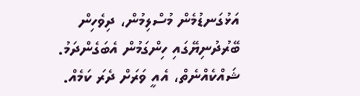އަޅުގަނޑުމެން މުސްލިމުން، ދިވެހިން ބޭރުދުނިޔޭގައި ހިންގަމުން އެބަގެންދަމު. ޝައްކެއްނެތް، އެއީ ވަރަށް ދެރަ ކަމެއް.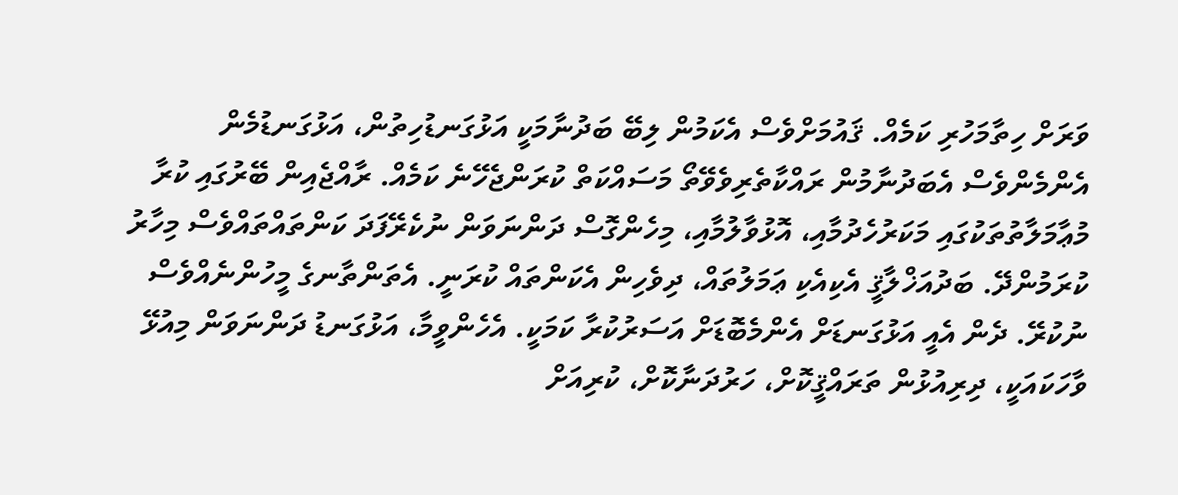ވަރަށް ހިތާމަހުރި ކަމެއް. ޤައުމަށްވެސް އެކަމުން ލިބޭ ބަދުނާމަކީ އަޅުގަނޑުހިތުން، އަޅުގަނޑުމެން އެންމެންވެސް އެބަދުނާމުން ރައްކާތެރިވެވޭތޯ މަސައްކަތް ކުރަންޖެހޭނެ ކަމެއް. ރާއްޖެއިން ބޭރުގައި ކުރާ މުޢާމަލާތުތަކުގައި މަކަރުހެދުމާއި، އޮޅުވާލުމާއި، މިހެންގޮސް ދަންނަވަން ނުކެރޭފަދަ ކަންތައްތައްވެސް މިހާރު ކުރަމުންދޭ. ބަދުއަޚްލާޤީ އެކިއެކި ޢަމަލުތައް، ދިވެހިން އެކަންތައް ކުރަނީ. އެތަންތާނގެ މީހުންނެއްވެސް ނުކުރޭ. ދެން އެއީ އަޅުގަނޑަށް އެންމެބޮޑަށް އަސަރުކުރާ ކަމަކީ. އެހެންވީމާ، އަޅުގަނޑު ދަންނަވަން މިއުޅޭ ވާހަކައަކީ، ދިރިއުޅުން ތަރައްޤީކޮށް، ހަރުދަނާކޮށް، ކުރިއަށް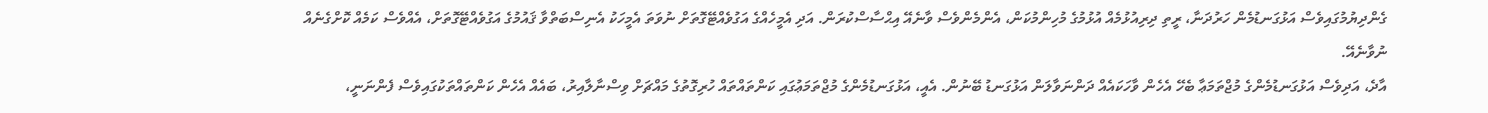ގެންދިޔުމުގައިވެސް އަޅުގަނޑުމެން ހަރުދަނާ، ރީތި ދިރިއުޅުމެއް އުޅުމުގެ މުހިންމުކަން، އެންމެންވެސް ވާނެއޭ އިޙްސާސްކުރަން. އަދި އެމީހެއްގެ އަގުވެއްޓޭގޮތަށް ނުވަތަ އެމީހަކު އެނިސްބަތްވާ ޤައުމުގެ އަގުވެއްޓޭގޮތަށް، އެއްވެސް ކަމެއް ކޮށްގެނެއް ނުވާނެއޭ.
އާދެ، އަދިވެސް އަޅުގަނޑުމެންގެ މުޖްތަމަޢާ ބެހޭ އެހެން ވާހަކައެއް ދަންނަވާލަން އަޅުގަނޑު ބޭނުން. އެއީ، އަޅުގަނޑުމެންގެ މުޖްތަމަޢުގައި ކަންތައްތައް ހުރިގޮތުގެ މައްޗަށް ވިސްނާލާއިރު، ބައެއް އެހެން ކަންތައްތަކުގައިވެސް ފެންނަނީ،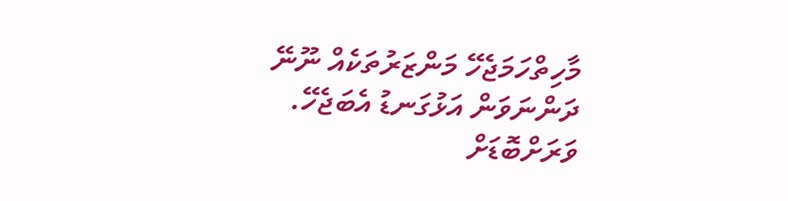މާހިތްހަމަޖެހޭ މަންޒަރުތަކެއް ނޫނޭ ދަންނަވަން އަޅުގަނޑު އެބަޖެހޭ. ވަރަށްބޮޑަށް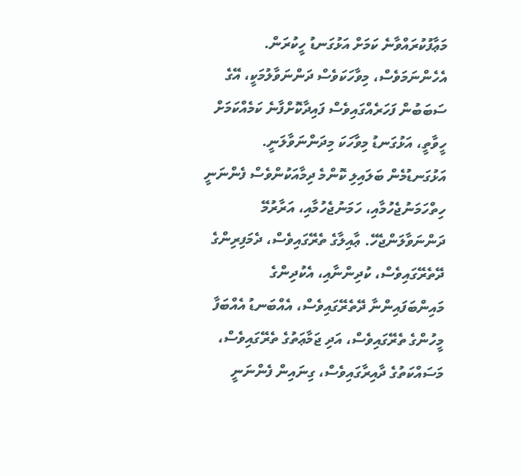މަޢާފުކުރައްވާނެ ކަމަށް އަޅުގަނޑު ހީކުރަން. އެހެންނަމަވެސް، މިވާހަކަވެސް ދަންނަވާލުމަކީ، އޭގެ ސަބަބުން ފަހަރެއްގައިވެސް ފައިދާކޮށްފާނެ ކަމެއްކަމަށް ހީވާތީ، އަޅުގަނޑު މިވާހަކަ މިދަންނަވާލަނީ.
އަޅުގަނޑުމެން ބަލައިލި ކޮންމެ ދިމާއަކުންވެސް ފެންނަނީ ހިތްހަމަނުޖެހުމާއި، ހަމަނުޖެހުމާއި، އަރާރުމޭ ދަންނަވާލަންޖެހޭ. ޢާއިލާގެ ތެރޭގައިވެސް، ދެމަފިރިންގެ ދޭތެރޭގައިވެސް، ކުދިންނާއި، އެކުދިންގެ މައިންބަފައިންނާ ދޭތެރޭގައިވެސް، އެއްބަނޑު އެއްބަފާ މީހުންގެ ތެރޭގައިވެސް، އަދި ޖަމާޢަތުގެ ތެރޭގައިވެސް، މަސައްކަތުގެ ދާއިރާގައިވެސް، ގިނައިން ފެންނަނީ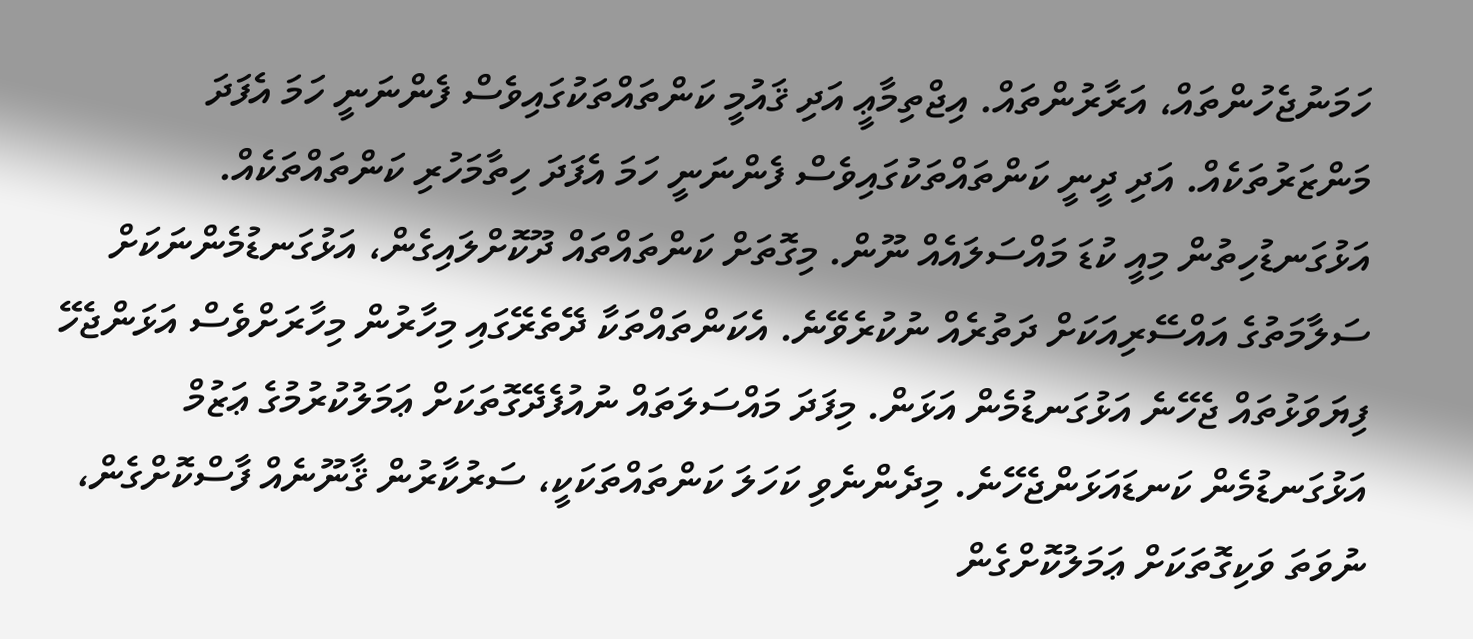ހަމަނުޖެހުންތައް، އަރާރުންތައް. އިޖްތިމާޢީ އަދި ޤައުމީ ކަންތައްތަކުގައިވެސް ފެންނަނީ ހަމަ އެފަދަ މަންޒަރުތަކެއް. އަދި ދީނީ ކަންތައްތަކުގައިވެސް ފެންނަނީ ހަމަ އެފަދަ ހިތާމަހުރި ކަންތައްތަކެއް. އަޅުގަނޑުހިތުން މިއީ ކުޑަ މައްސަލައެއް ނޫން. މިގޮތަށް ކަންތައްތައް ދޫކޮށްލައިގެން، އަޅުގަނޑުމެންނަކަށް ސަލާމަތުގެ އައްސޭރިއަކަށް ދަތުރެއް ނުކުރެވޭނެ. އެކަންތައްތަކާ ދޭތެރޭގައި މިހާރުން މިހާރަށްވެސް އަޅަންޖެހޭ ފިޔަވަޅުތައް ޖެހޭނެ އަޅުގަނޑުމެން އަޅަން. މިފަދަ މައްސަލަތައް ނުއުފެދޭގޮތަކަށް ޢަމަލުކުރުމުގެ ޢަޒުމް އަޅުގަނޑުމެން ކަނޑައަޅަންޖެހޭނެ. މިދެންނެވި ކަހަލަ ކަންތައްތަކަކީ، ސަރުކާރުން ޤާނޫނެއް ފާސްކޮށްގެން، ނުވަތަ ވަކިގޮތަކަށް ޢަމަލުކޮށްގެން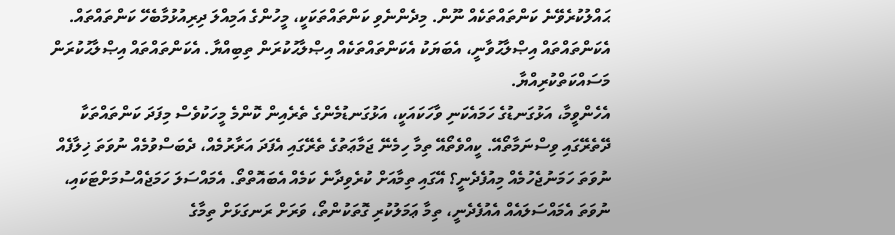ޙައްލުކުރެވޭނެ ކަންތައްތަކެއް ނޫން. މިދެންނެވި ކަންތައްތަކަކީ، މީހުންގެ އަމިއްލަ ދިރިއުޅުމާބެހޭ ކަންތައްތައް. އެކަންތައްތައް އިޞްލާޙުވާނީ، އެބަޔަކު އެކަންތައްތަކެއް އިޞްލާޙުކުރަން ތިބިއްޔާ. އެކަންތައްތައް އިޞްލާޙުކުރަން މަސައްކަތްކުރިއްޔާ.
އެހެންވީމާ، އަޅުގަނޑުގެ ހަމައެކަނި ވާހަކައަކީ، އަޅުގަނޑުމެންގެ ތެރެއިން ކޮންމެ މީހަކުވެސް މިފަދަ ކަންތައްތަކާ ދޭތެރޭގައި ވިސްނަމާތޯއޭ. ކީއްވެތޯއޭ ތިމާ ހިމެނޭ ޖަމާޢަތުގެ ތެރޭގައި އެފަދަ އަރާރުމެއް، ދެބަސްވުމެއް ނުވަތަ ޚިލާފެއް ނުވަތަ ހަމަނުޖެހުމެއް މިއުފެދެނީ؟ އޭގައި ތިމާއަށް ކުރެވިދާނެ ކަމެއް އެބައޮތްތޯ. އެމައްސަލަ ހަމަޖެއްސުމަށްޓަކައި، ނުވަތަ އެމައްސަލައެއް އެއުފެދެނީ، ތިމާ ޢަމަލުކުރި ގޮތަކުންތޯ، ވަރަށް ރަނގަޅަށް ތިމާގެ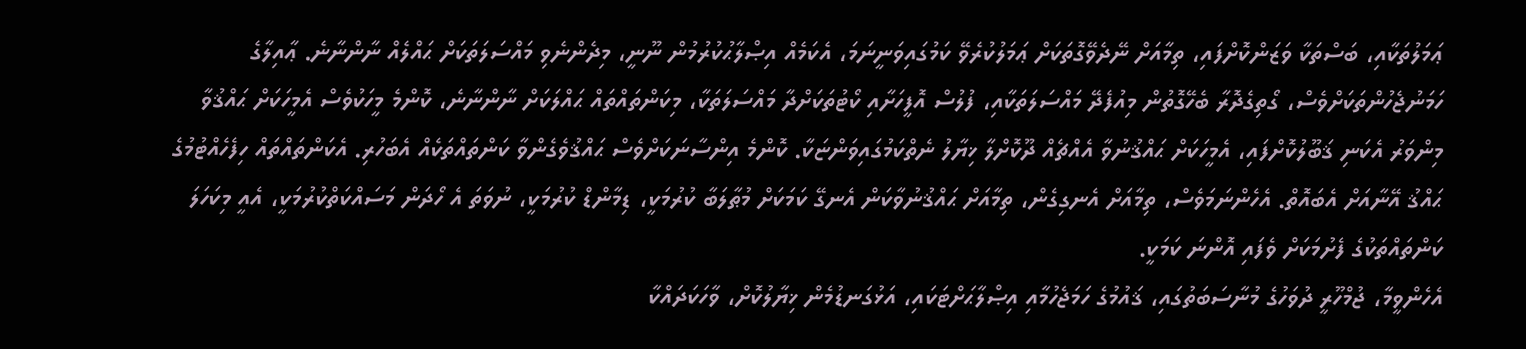ޢަމަލުތަކާއި، ބަސްތަކާ ވަޒަންކޮށްފައި، ތިމާއަށް ނޭދެވޭގޮތަކަށް ޢަމަލުކުރެވޭ ކަމުގައިވަނީނަމަ، އެކަމެއް އިޞްލާޙުކުރުމުން ނޫނީ، މިދެންނެވި މައްސަލަތަކަށް ޙައްލެއް ނާންނާނެ. ޢާއިލާގެ ހަމަނުޖެހުންތަކަށްވެސް، ގޯތިގެދޮރާ ބެހޭގޮތުން މިއުފެދޭ މައްސަލަތަކާއި، ފުލުސް އޮފީހަށާއި ކޯޓުތަކަށްދާ މައްސަލަތަކާ، މިކަންތައްތައް ޙައްލަކަށް ނާންނާނެ، ކޮންމެ މީހަކުވެސް އެމީހަކަށް ޙައްޤުވާ މިންވަރު އެކަނި ޤަބޫލުކޮށްފައި، އެމީހަކަށް ޙައްޤުނުވާ އެއްޗެއް ދޫކޮށްލާ ޚިޔާލު ނެތްކަމުގައިވަންޏަކާ. ކޮންމެ އިންސާނަކަށްވެސް ޙައްޤުވެގެންވާ ކަންތައްތަކެއް އެބަހުރި. އެކަންތައްތައް ހިފެހެއްޓުމުގެ ޙައްޤު އޭނާއަށް އެބައޮތް. އެހެންނަމަވެސް، ތިމާއަށް އެނގިގެން، ތިމާއަށް ޙައްޤުނުވާކަން އެނގޭ ކަމަކަށް މުޠާލަބާ ކުރުމަކީ، ޑިމާންޑް ކުރުމަކީ، ނުވަތަ އެ ހޯދަން މަސައްކަތްކުރުމަކީ، އެއީ މިކަހަލަ ކަންތައްތަކުގެ ފެށުމަކަށް ވެފައި އޮންނަ ކަމަކީ.
އެހެންވީމާ، ޖުމްހޫރީ ދުވަހުގެ މުނާސަބަތުގައި، ޤައުމުގެ ހަމަޖެހުމާއި އިޞްލާޙަށްޓަކައި، އަޅުގަނޑުމެން ޚިޔާލުކޮށް، ވާހަކަދައްކާ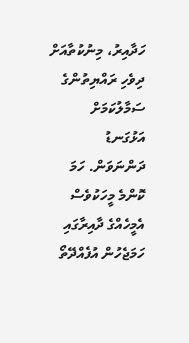ހަދާއިރު، މިނުކުތާއަށް ދިވެހި ރައްޔިތުންގެ ސަމާލުކަމަށް އަޅުގަނޑު ދަންނަވަން. ހަމަ ކޮންމެ މީހަކުވެސް އެމީހެއްގެ ދާއިރާގައި ހަމަޖެހުން އުފެއްދޭތޯ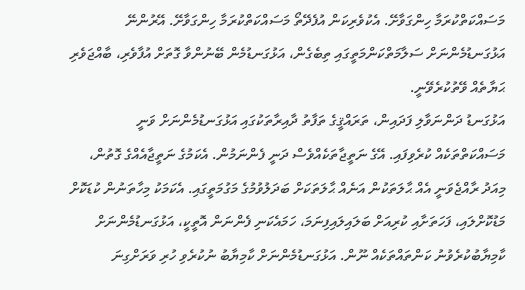މަސައްކަތްކުރަމާ ހިންގަވާށޭ. އެކުވެރިކަން އުފެދޭތޯ މަސައްކަތްކުރަމާ ހިންގަވާށޭ. އޭރުންނޭ އަޅުގަނޑުމެންނަށް ސަލާމަތްކަންމަތީގައި ތިބެގެން، އަޅުގަނޑުމެން ބޭނުންވާ ގޮތަށް އުފާވެރި، ބާއްޖަވެރި ޙަޔާތެއް ވޭތުކުރެވޭނީ.
އަޅުގަނޑު ދަންނަވާލި ފަދައިން، ތަރައްޤީގެ ތަފާތު ދާއިރާތަކުގައި އަޅުގަނޑުމެންނަށް ވަނީ މަސައްކަތްތަކެއް ކުރެވިފައި. އޭގެ ނަތީޖާތަކެއްވެސް ދަނީ ފެންނަމުން. އެކަމުގެ ނަތީޖާއެއްގެ ގޮތުން، މިއަދު ރާއްޖެވަނީ އެއް ޙާލަތަކުން އަނެއް ޙާލަތަކަށް ބަދަލުވުމުގެ މަގުމަތީގައި. އެކަމަކު މިހާތަނުން ކުޑަކޮށް މަޑުކޮށްލައި، ފަހަތަށާއި ކުރިއަށް ބަލައިލައިފިނަމަ، ހަމައެކަނި ފެންނަން އޮތީކީ، އަޅުގަނޑުމެންނަށް ކާމިޔާބުކުރެވުނު ކަންތައްތަކެއް ނޫން. އަޅުގަނޑުމެންނަށް ކާމިޔާބު ނުކުރެވި ހުރި ވަރަށްގިނަ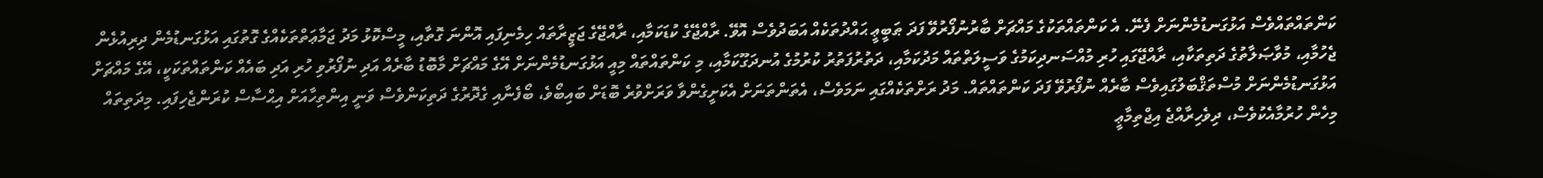ކަންތައްތައްވެސް އަޅުގަނޑުމެންނަށް ފެނޭ. އެ ކަންތައްތަކުގެ މައްޗަށް ބާރުނުފޯރުވޭ ފަދަ ޠަބީޢީ ޙައްދުތަކެއް އަބަދުވެސް އޮވޭ. ރާއްޖޭގެ ކުޑަކަމާއި، ރާއްޖޭގެ ޖަޒީރާތައް ހިމެނިފައި އޮންނަ ގޮތާއި، މީސްކޮޅު މަދު ޖަމާޢަތްތަކެއްގެ ގޮތުގައި އަޅުގަނޑުމެން ދިރިއުޅެން ޖެހުމާއި، މުވާޞަލާތުގެ ދަތިތަކާއި، ރާއްޖޭގައި ހުރި މުއްސަނދިކަމުގެ ވަސީލަތްތައް މަދުކަމާއި، ދަތުރުފަތުރު ކުރުމުގެ އުނދަގޫކަމާއި، މި ކަންތައްތައް މިއީ އަޅުގަނޑުމެންނަށް އޭގެ މައްޗަށް މާބޮޑު ބާރެއް އަދި ނުފޯރުވި ހުރި އަދި ބައެއް ކަންތައްތަކަކީ، އޭގެ މައްޗަށް އަޅުގަނޑުމެންނަށް މުސްތަޤްބަލުގައިވެސް ބާރެއް ނުފޯރުވޭ ފަދަ ކަންތައްތައް. މަދު ރަށްތަކެއްގައި ނަމަވެސް، އެތަންތަނަށް އެކަށީގެންވާ ވަރަށްވުރެ ބޮޑަށް ބައިބޯވެ، ބޯފެނާއި ގެދޮރުގެ ދަތިކަންވެސް ވަނީ އިންތިހާއަށް އިޙްސާސް ކުރަންޖެހިފައި. މިދަތިތައް މިހެން ހުރުމާއެކުވެސް، ދިވެހިރާއްޖެ އިޖްތިމާޢީ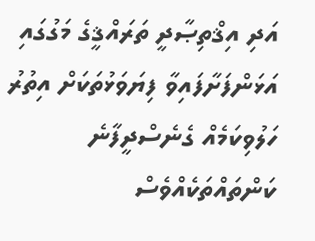އަދި އިޤްތިޞާދީ ތަރައްޤީގެ މަގުގައި އަޅަންފަށާފައިވާ ފިޔަވަޅުތަކަށް އިތުރު ހަލުވިކަމެއް ގެނެސްދީފާނެ ކަންތައްތަކެއްވެސް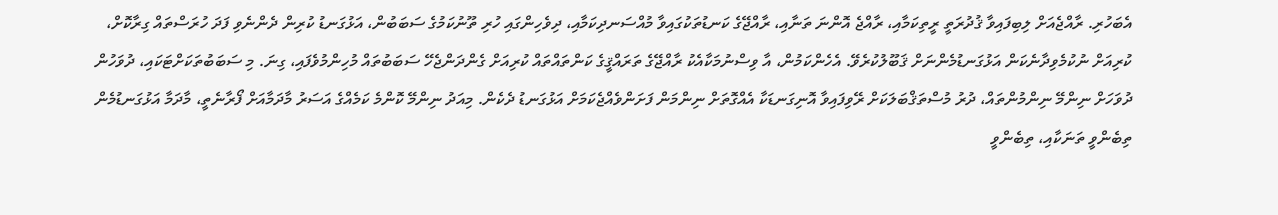އެބަހުރި. ރާއްޖެއަށް ލިބިފައިވާ ޤުދުރަތީ ރީތިކަމާއި، ރާއްޖެ އޮންނަ ތަނާއި، ރާއްޖޭގެ ކަނޑުތަކުގައިވާ މުއްސަނދިކަމާއި، ދިވެހިންގައި ހުރި ތޫނުކަމުގެ ސަބަބުން، އަޅުގަނޑު ކުރިން ދެންނެވި ފަދަ ހުރަސްތައް ގިރާކޮށް، ކުރިއަށް ނުކުމެވިދާނެކަން އަޅުގަނޑުމެންނަށް ޤަބޫލުކުރެވޭ. އެހެންކަމުން، އާ ވިސްނުމަކާއެކު ރާއްޖޭގެ ތަރައްޤީގެ ކަންތައްތައް ކުރިއަށް ގެންދަންޖެހޭ ސަބަބުތައް މުހިންމުވެފައި، ގިނަ. މި ސަބަބުތަކަށްޓަކައި، ދުވަހުން ދުވަހަށް ނިންމޭ ނިންމުންތައް، ދުރު މުސްތަޤްބަލަކަށް ރޭވިފައިވާ އޮނިގަނޑަކާ އެއްގޮތަށް ނިންމަން ފަށަންވެއްޖެކަމަށް އަޅުގަނޑު ދެކެން. މިއަދު ނިންމޭ ކޮންމެ ކަމެއްގެ އަސަރު މާދަމާއަށް ފޯރާނެތީ، މާދަމާ އަޅުގަނޑުމެން ތިބެންވީ ތަނަކާއި، ތިބެންވީ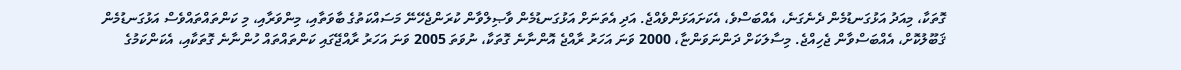ގޮތަކާ، މިއަދު އަޅުގަނޑުމެން ދެނެގަނެ، އެއްބަސްވެ، އެކަށައަޅަންވެއްޖެ. އަދި އެތަނަށް އަޅުގަނޑުމެން ވާޞިލްވާން ކުރަންޖެހޭނޭ މަސައްކަތުގެ ބާވަތާއި، މިންވަރާއި، މި ކަންތައްތައްވެސް އަޅުގަނޑުމެން ޤަބޫލުކޮށް، އެއްބަސްވާން ޖެހިއްޖެ. މިސާލަކަށް ދަންނަވަންޏާ، 2000 ވަނަ އަހަރު ރާއްޖެ އޮންނާނެ ގޮތަކާ، ނުވަތަ 2005 ވަނަ އަހަރު ރާއްޖޭގައި ކަންތައްތައް ހުންނާނެ ގޮތަކާއި، އެކަންކަމުގެ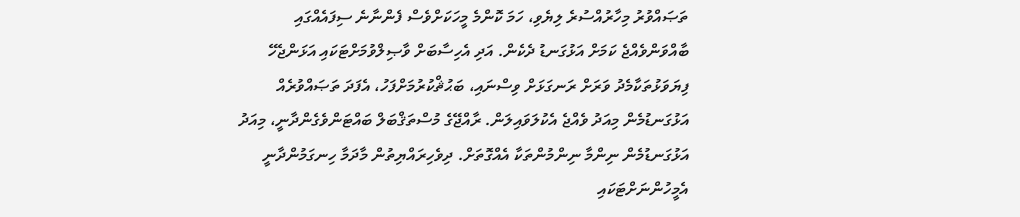ތަޞައްވުރު މިހާރުއްސުރެ ލިޔެވި، ހަމަ ކޮންމެ މީހަކަށްވެސް ފެންނާނެ ސިފައެއްގައި ބާއްވަންވެއްޖެ ކަމަށް އަޅުގަނޑު ދެކެން. އަދި އެހިސާބަށް ވާޞިލްވުމަށްޓަކައި އަޅަންޖެހޭ ފިޔަވަޅުތަކާމެދު ވަރަށް ރަނގަޅަށް ވިސްނައި، ބަޙުޘްކުރުމަށްފަހު، އެފަދަ ތަޞައްވުރެއް އަޅުގަނޑުމެން މިއަދު ވެއްޖެ އެކުލަވައިލަން. ރާއްޖޭގެ މުސްތަޤްބަލް ބައްޓަންވެގެންދާނީ، މިއަދު އަޅުގަނޑުމެން ނިންމާ ނިންމުންތަކާ އެއްގޮތަށް. ދިވެހިރައްޔިތުން މާދަމާ ހިނގަމުންދާނީ އެމީހުންނަށްޓަކައި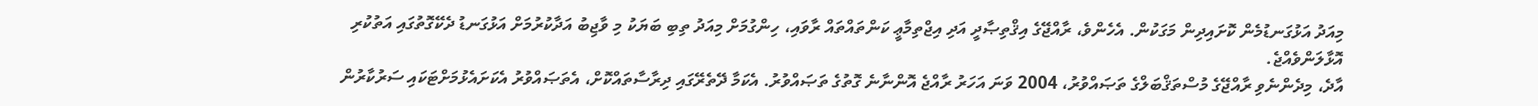މިއަދު އަޅުގަނޑުމެން ކޮށައިދިން މަގަކުން. އެހެންވެ، ރާއްޖޭގެ އިޤްތިޞާދީ އަދި އިޖްތިމާޢީ ކަންތައްތައް ރާވައި، ހިންގުމަށް މިއަދު ތިބި ބަޔަކު މި ވާޖިބު އަދާކުރުމަށް އަޅުގަނޑު ދެކޭގޮތުގައި އަތުކުރި އޮޅާލަންވެއްޖެ.
އާދެ، މިދެންނެވި ރާއްޖޭގެ މުސްތަޤްބަލްގެ ތަޞައްވުރު، 2004 ވަނަ އަހަރު ރާއްޖެ އޮންނާނެ ގޮތުގެ ތަޞައްވުރު. އެކަމާ ދޭތެރޭގައި ދިރާސާތައްކޮށް، އެތަޞައްވުރު އެކަށައެޅުމަށްޓަކައި ސަރުކާރުން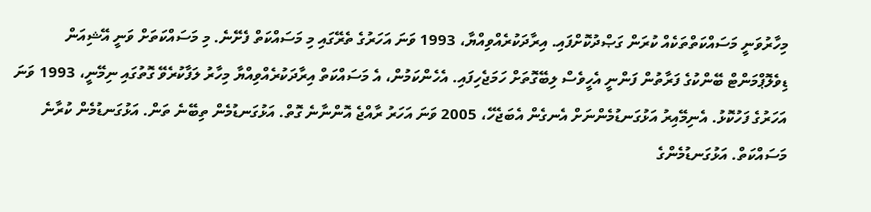މިހާރުވަނީ މަސައްކަތްތަކެއް ކުރަން ގަޞްދުކޮށްފައި. އިރާދަކުރެއްވިއްޔާ، 1993 ވަނަ އަހަރުގެ ތެރޭގައި މި މަސައްކަތް ފެށޭނެ. މި މަސައްކަތަށް ވަނީ އޭޝިއަން ޑިވެލޮޕްމަންޓް ބޭންކުގެ ފަރާތުން ފަންނީ އެހީވެސް ލިބޭގޮތަށް ހަމަޖެހިފައި. އެހެންކަމުން، އެ މަސައްކަތް އިރާދަކުރެއްވިއްޔާ މިހާރު ލަފާކުރެވޭ ގޮތުގައި ނިމޭނީ، 1993 ވަނަ އަހަރުގެ ފަހުކޮޅު. އެނިމޭއިރު އަޅުގަނޑުމެންނަށް އެނގެން އެބަޖެހޭ، 2005 ވަނަ އަހަރު ރާއްޖެ އޮންނާނެ ގޮތް. އަޅުގަނޑުމެން ތިބޭނެ ތަން. އަޅުގަނޑުމެން ކުރާނެ މަސައްކަތް. އަޅުގަނޑުމެންގެ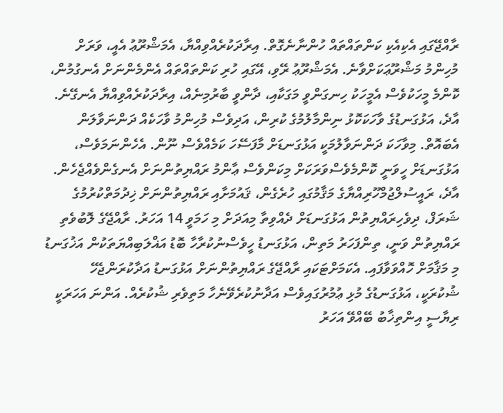ރާއްޖޭގައި އެކިއެކި ކަންތައްތައް ހުންނާނެގޮތް. އިރާދަކުރެއްވިއްޔާ، އެމަޝްރޫޢު އެއީ، ވަރަށް މުހިންމު މަޝްރޫޢަކަށްވާނެ. އެމަޝްރޫޢު ރޭވި، އޭގައި ހުރި ކަންތައްތައް އެންމެންނަށް އެނގުމުން، ކޮންމެ މީހަކުވެސް އެމީހަކު ހިނގަންވީ މަގަކާއި، ދާންވީ ބާރުމިނެއް، އިރާދަކުރެއްވިއްޔާ އެނގޭނެ.
އާދެ، އަޅުގަނޑުގެ ވާހަކަކޮޅު ނިންމާލުމުގެ ކުރިން، އަދިވެސް މުހިންމު ވާހަކެއް ދަންނަވާލަން އެބައޮތް. މިވާހަކަ ދަންނަވާލުމަކީ އަޅުގަނޑަށް މާފަސޭހަ ކަމެއްވެސް ނޫން. އެހެންނަމަވެސް، އަޅުގަނޑަށް ހީވަނީ ކޮންމެވެސްވަރަކަށް މިކަންވެސް ޢާންމު ރައްޔިތުންނަށް އެނގެންވެއްޖެހެން. އާދެ، ރައީސުލްޖުމްހޫރިއްޔާގެ މަޤާމުގައި ހުރެގެން، ޤައުމަށާއި ރައްޔިތުންނަށް ޚިދުމަތްކުރުމުގެ ޝަރަފް، ދިވެހިރައްޔިތުން އަޅުގަނޑަށް ދެއްވިތާ މިއަދަށް މި ހަމަވީ 14 އަހަރު. ރާއްޖޭގެ ލޮބުވެތި ރައްޔިތުން ވަނީ، ތިންފަހަރު މަތިން، އަޅުގަނޑު ހީވެސްނުކުރާހާ ބޮޑު އަޣްލަބިއްޔަތަކުން އަޚުގަނޑު މި މަޤާމަށް ހޮއްވަވާފައި. އެކަމަށްޓަކައި ރާއްޖޭގެ ރައްޔިތުންނަށް އަޅުގަނޑު އަދާކުރަންޖެހޭ ޝުކުރަކީ، އަޅުގަނޑުގެ މުޅި ޢުމުރުގައިވެސް އަދާނުކުރެވޭނެހާ މަތިވެރި ޝުކުރެއް. އަންނަ އަހަރަކީ ރިޔާސީ އިންތިޚާބު ބޭއްވޭ އަހަރު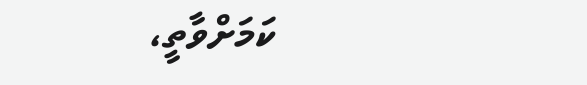ކަމަށްވާތީ،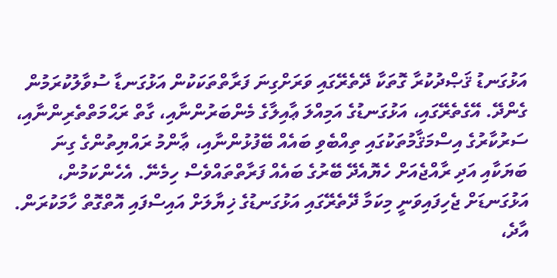އަޅުގަނޑު ޤަޞްދުކުރާ ގޮތަކާ ދޭތެރޭގައި ވަރަށްގިނަ ފަރާތްތަކަކުން އަޅުގަނޑާ ސުވާލުކުރަމުން ގެންދޭ. އޭގެތެރޭގައި، އަޅުގަނޑުގެ އަމިއްލަ ޢާއިލާގެ މެންބަރުންނާއި، ގާތް ރަޙްމަތްތެރިންނާއި، ސަރުކާރުގެ އިސްމަޤާމުތަކުގައި ތިއްބެވި ބައެއް ބޭފުޅުންނާއި، ޢާންމު ރައްޔިތުންގެ ގިނަ ބަޔަކާއި އަދި ރާއްޖެއަށް ހެޔޮއެދޭ ބޭރުގެ ބައެއް ފަރާތްތައްވެސް ހިމެނޭ. އެހެންކަމުން، އަޅުގަނޑަށް ޖެހިފައިވަނީ މިކަމާ ދޭތެރޭގައި އަޅުގަނޑުގެ ޚިޔާލަށް އައިސްފައި އޮތްގޮތް ހާމަކުރަން.
އާދެ،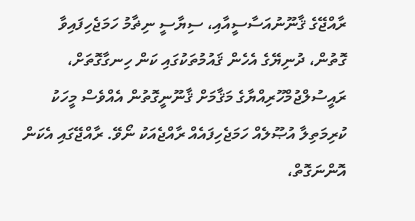ރާއްޖޭގެ ޤާނޫނުއަސާސީއާއި، ސިޔާސީ ނިޡާމު ހަމަޖެހިފައިވާ ގޮތުން، ދުނިޔޭގެ އެހެން ޤައުމުތަކުގައި ކަން ހިނގާގޮތަށް، ރައީސުލްޖުމްހޫރިއްޔާގެ މަޤާމަށް ޤާނޫނީގޮތުން އެއްވެސް މީހަކު ކުރިމަތިލާ އުޞޫލެއް ހަމަޖެހިފައެއް ރާއްޖެއަކު ނޯވޭ. ރާއްޖޭގައި އެކަން އޮންނަގޮތް،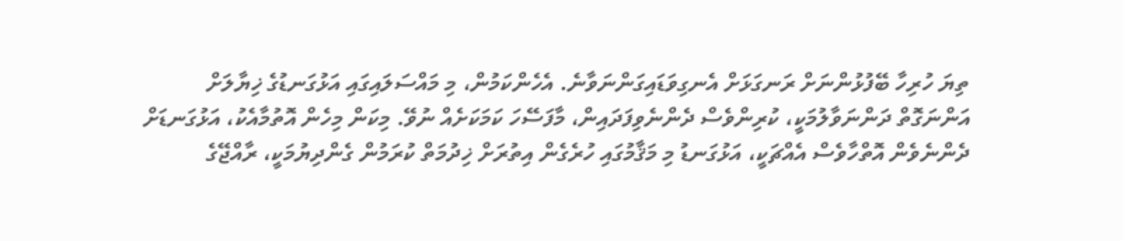ތިޔަ ހުރިހާ ބޭފުޅުންނަށް ރަނގަޅަށް އެނގިވަޑައިގަންނަވާނެ. އެހެންކަމުން، މި މައްސަލައިގައި އަޅުގަނޑުގެ ޚިޔާލަށް އަންނަގޮތް ދަންނަވާލުމަކީ، ކުރިންވެސް ދެންނެވިފަދައިން، މާފަސޭހަ ކަމަކަށެއް ނުވޭ. މިކަން މިހެން އޮތުމާއެކު، އަޅުގަނޑަށް ދެންނެވެން އޮތްހާވެސް އެއްޗަކީ، އަޅުގަނޑު މި މަޤާމުގައި ހުރެގެން އިތުރަށް ޚިދުމަތް ކުރަމުން ގެންދިޔުމަކީ، ރާއްޖޭގެ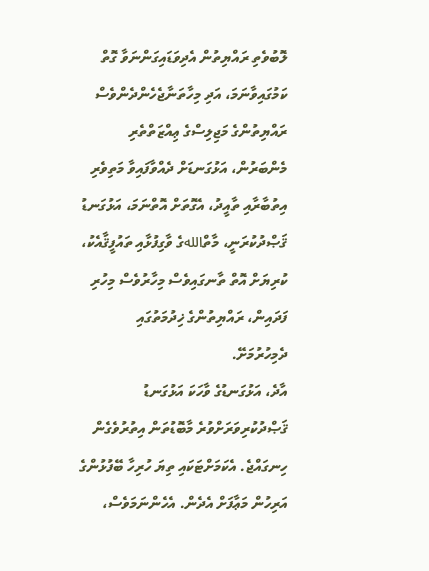ލޮބުވެތި ރައްޔިތުން އެދިވަޑައިގަންނަވާ ގޮތް ކަމުގައިވާނަމަ، އަދި މިހާތަނާޖެހެންދެންވެސް ރައްޔިތުންގެ މަޖިލިސްގެ ޢިއްޒަތްތެރި މެންބަރުން، އަޅުގަނޑަށް ދެއްވާފައިވާ މަތިވެރި އިތުބާރާއި ތާއީދު، އެގޮތަށް އޮތްނަމަ، އަޅުގަނޑު ޤަޞްދުކުރަނީ، މާތްاللهގެ ވާގިފުޅާއި ތައުފީޤާއެކު، ކުރިޔަށް އޮތް ތާނގައިވެސް މިހާރުވެސް މިހުރި ފަދައިން، ރައްޔިތުންގެ ޚިދުމަތުގައި ދެމިހުރުމަށޭ.
އާދެ، އަޅުގަނޑުގެ ވާހަކަ އަޅުގަނޑު ޤަޞްދުކުރިވަރަށްވުރެ މާބޮޑުތަން އިތުރުވެގެން ހިނގައްޖެ. އެކަމަށްޓަކައި ތިޔަ ހުރިހާ ބޭފުޅުންގެ އަރިހުން މަޢާފަށް އެދެން. އެހެންނަމަވެސް،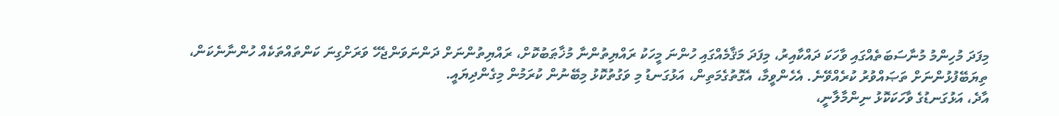މިފަދަ މުހިންމު މުނާސަބަތެއްގައި ވާހަކަ ދައްކާއިރު، މިފަދަ މަޤާމެއްގައި ހުންނަ މީހަކު ރައްޔިތުންނާ މުޚާޠަބުކޮށް، ރައްޔިތުންނަށް ދަންނަވަންޖެހޭ ވަރަށްގިނަ ކަންތައްތަކެއް ހުންނާނެކަން، ތިޔަބޭފުޅުންނަށް ތަޞައްވުރު ކުރެއްވޭނެ. އެހެންވީމާ، އެގޮތުގެމަތިން، އަޅުގަނޑު މި ވަގުތުކޮޅު މިބޭނުން ކުރަމުން މިގެންދިޔައީ.
އާދެ، އަޅުގަނޑުގެ ވާހަކަކޮޅު ނިންމާލާނީ،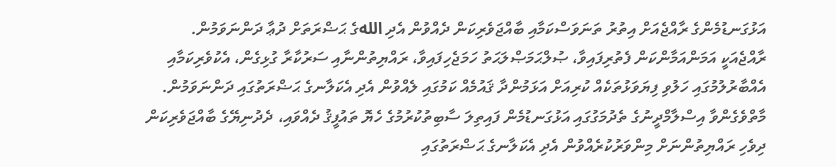އަޅުގަނޑުމެންގެ ރާއްޖެއަށް އިތުރު ތަނަވަސްކަމާއި ބާއްޖަވެރިކަން ދެއްވުން އެދި اللهގެ ޙަޟްރަތަށް ދުޢާ ދަންނަވަމުން. ރާއްޖެއަކީ އަމަންއަމާންކަން ފެތުރިފައިވާ، ޞުލްޙަމަޞްލަޙަތު ހަމަޖެހިފައިވާ، ރައްޔިތުންނާއި ސަރުކާރާ ގުޅިގެން، އެކުވެރިކަމާއި އެއްބާރުލުމުގައި ހަލުވި ފިޔަވަޅުތަކެއް ކުރިއަށް އަޅަމުންދާ ޤައުމެއް ކަމުގައި ލެއްވުން އެދި އެކަލާނގެ ޙަޟްރަތުގައި ދަންނަވަމުން. މާތްވެގެންވާ އިސްލާމްދީނުގެ ތެދުމަގުގައި އަޅުގަނޑުމެން ފައިތިލަ ސާބިތުކުރުމުގެ ހެޔޮ ތައުފީޤު ދެއްވައި، ދެދުނިޔޭގެ ބާއްޖަވެރިކަން ދިވެހި ރައްޔިތުންނަށް މިންވަރުކުރެއްވުން އެދި އެކަލާނގެ ޙަޟްރަތުގައި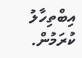އިބްތިހާލު ކުރަމުން.